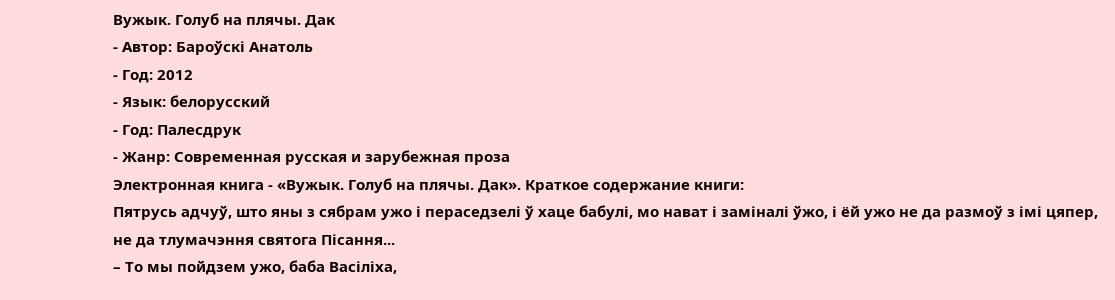Вужык. Голуб на плячы. Дак
- Автор: Бароўскі Анатоль
- Год: 2012
- Язык: белорусский
- Год: Палесдрук
- Жанр: Современная русская и зарубежная проза
Электронная книга - «Вужык. Голуб на плячы. Дак». Краткое содержание книги:
Пятрусь адчуў, што яны з сябрам ужо і пераседзелі ў хаце бабулі, мо нават і заміналі ўжо, і ёй ужо не да размоў з імі цяпер, не да тлумачэння святога Пісання...
– То мы пойдзем ужо, баба Васіліха,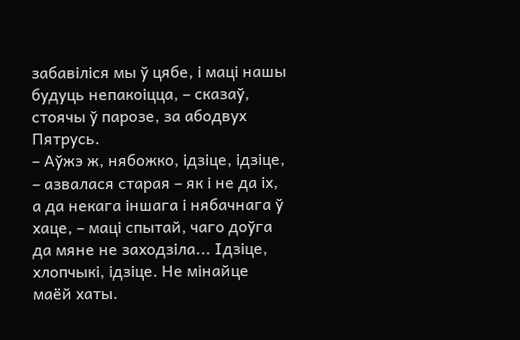забавіліся мы ў цябе, і маці нашы будуць непакоіцца, – сказаў, стоячы ў парозе, за абодвух Пятрусь.
– Аўжэ ж, нябожко, ідзіце, ідзіце, – азвалася старая – як і не да іх, а да некага іншага і нябачнага ў хаце, – маці спытай, чаго доўга да мяне не заходзіла... Ідзіце, хлопчыкі, ідзіце. Не мінайце маёй хаты.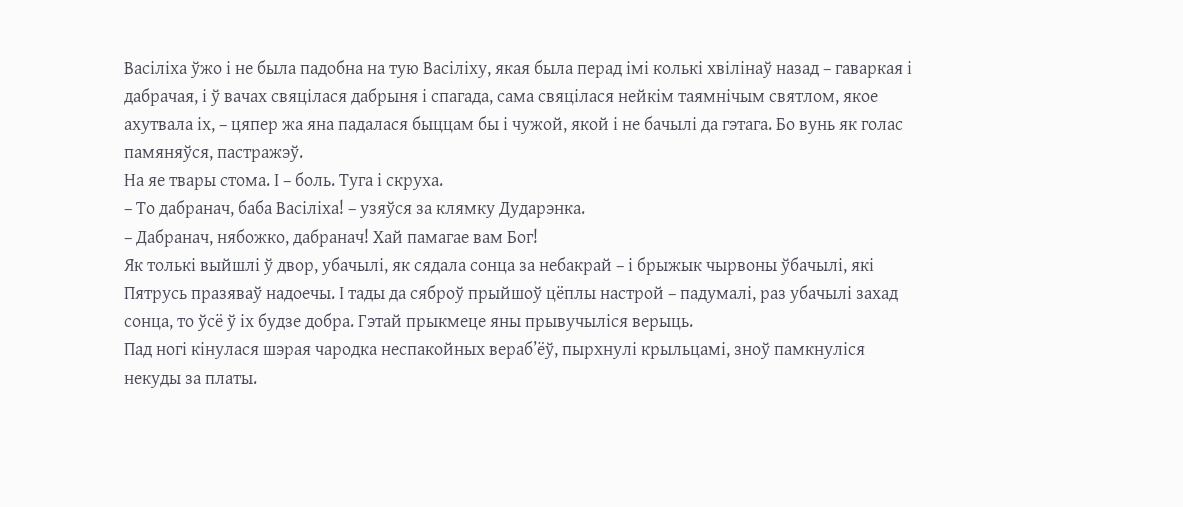Васіліха ўжо і не была падобна на тую Васіліху, якая была перад імі колькі хвілінаў назад – гаваркая і дабрачая, і ў вачах свяцілася дабрыня і спагада, сама свяцілася нейкім таямнічым святлом, якое ахутвала іх, – цяпер жа яна падалася быццам бы і чужой, якой і не бачылі да гэтага. Бо вунь як голас памяняўся, пастражэў.
На яе твары стома. І – боль. Туга і скруха.
– То дабранач, баба Васіліха! – узяўся за клямку Дударэнка.
– Дабранач, нябожко, дабранач! Хай памагае вам Бог!
Як толькі выйшлі ў двор, убачылі, як сядала сонца за небакрай – і брыжык чырвоны ўбачылі, які Пятрусь празяваў надоечы. І тады да сяброў прыйшоў цёплы настрой – падумалі, раз убачылі захад сонца, то ўсё ў іх будзе добра. Гэтай прыкмеце яны прывучыліся верыць.
Пад ногі кінулася шэрая чародка неспакойных вераб’ёў, пырхнулі крыльцамі, зноў памкнуліся некуды за платы.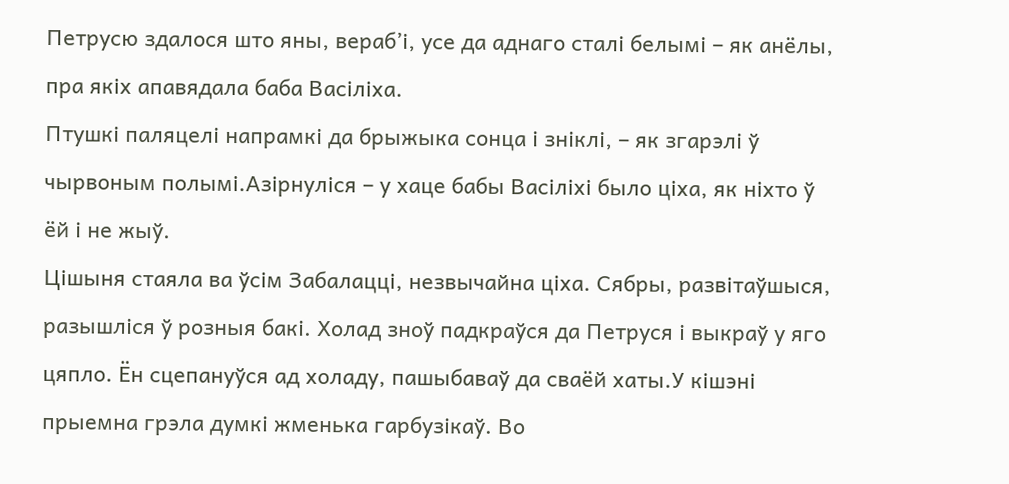Петрусю здалося што яны, вераб’і, усе да аднаго сталі белымі – як анёлы, пра якіх апавядала баба Васіліха.
Птушкі паляцелі напрамкі да брыжыка сонца і зніклі, – як згарэлі ў чырвоным полымі.Азірнуліся – у хаце бабы Васіліхі было ціха, як ніхто ў ёй і не жыў.
Цішыня стаяла ва ўсім Забалацці, незвычайна ціха. Сябры, развітаўшыся, разышліся ў розныя бакі. Холад зноў падкраўся да Петруся і выкраў у яго цяпло. Ён сцепануўся ад холаду, пашыбаваў да сваёй хаты.У кішэні прыемна грэла думкі жменька гарбузікаў. Во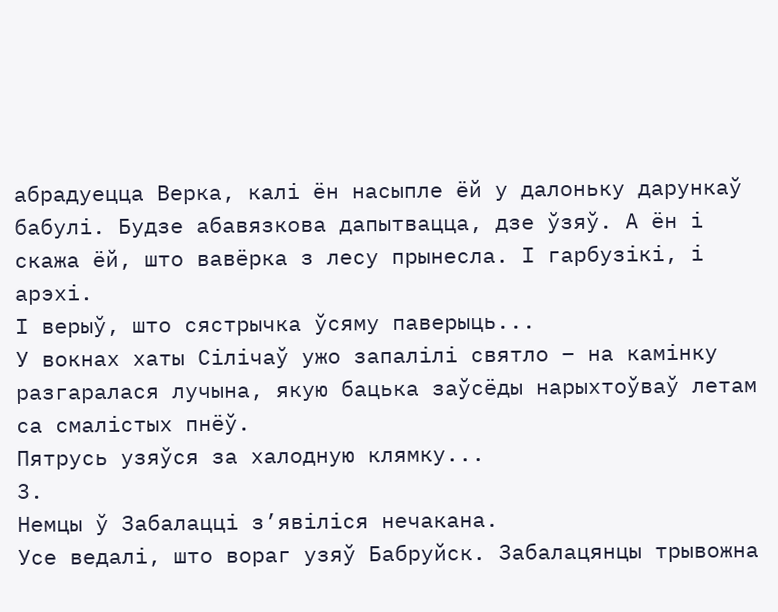абрадуецца Верка, калі ён насыпле ёй у далоньку дарункаў бабулі. Будзе абавязкова дапытвацца, дзе ўзяў. А ён і скажа ёй, што вавёрка з лесу прынесла. І гарбузікі, і арэхі.
І верыў, што сястрычка ўсяму паверыць...
У вокнах хаты Сілічаў ужо запалілі святло – на камінку разгаралася лучына, якую бацька заўсёды нарыхтоўваў летам са смалістых пнёў.
Пятрусь узяўся за халодную клямку...
3.
Немцы ў Забалацці з’явіліся нечакана.
Усе ведалі, што вораг узяў Бабруйск. Забалацянцы трывожна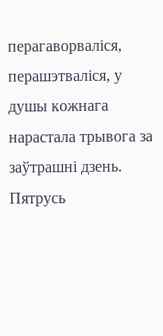перагаворваліся, перашэтваліся, у душы кожнага нарастала трывога за заўтрашні дзень.
Пятрусь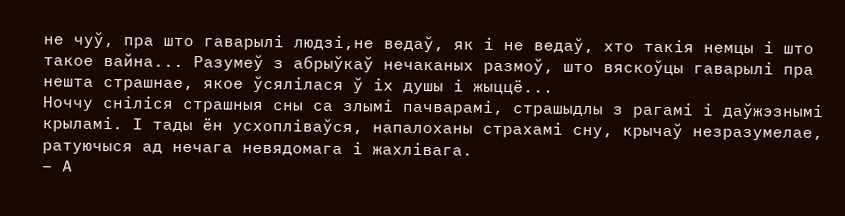не чуў, пра што гаварылі людзі,не ведаў, як і не ведаў, хто такія немцы і што такое вайна... Разумеў з абрыўкаў нечаканых размоў, што вяскоўцы гаварылі пра нешта страшнае, якое ўсялілася ў іх душы і жыццё...
Ноччу сніліся страшныя сны са злымі пачварамі, страшыдлы з рагамі і даўжэзнымі крыламі. І тады ён усхопліваўся, напалоханы страхамі сну, крычаў незразумелае, ратуючыся ад нечага невядомага і жахлівага.
– А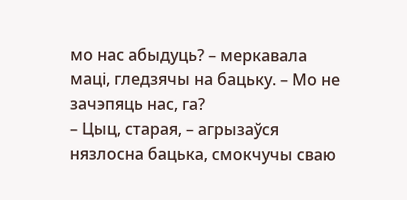мо нас абыдуць? – меркавала маці, гледзячы на бацьку. – Мо не зачэпяць нас, га?
– Цыц, старая, – агрызаўся нязлосна бацька, смокчучы сваю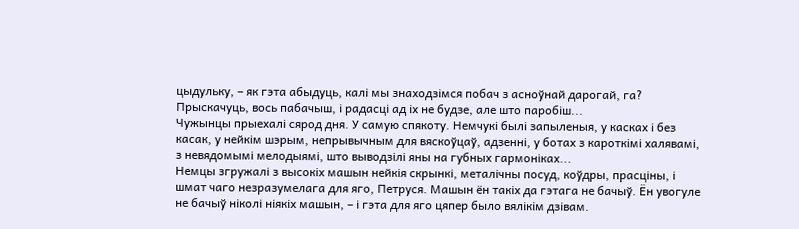цыдульку, – як гэта абыдуць, калі мы знаходзімся побач з асноўнай дарогай, га? Прыскачуць, вось пабачыш, і радасці ад іх не будзе, але што паробіш...
Чужынцы прыехалі сярод дня. У самую спякоту. Немчукі былі запыленыя, у касках і без касак, у нейкім шэрым, непрывычным для вяскоўцаў, адзенні, у ботах з кароткімі халявамі, з невядомымі мелодыямі, што выводзілі яны на губных гармоніках...
Немцы згружалі з высокіх машын нейкія скрынкі, металічны посуд, коўдры, прасціны, і шмат чаго незразумелага для яго, Петруся. Машын ён такіх да гэтага не бачыў. Ён увогуле не бачыў ніколі ніякіх машын, – і гэта для яго цяпер было вялікім дзівам.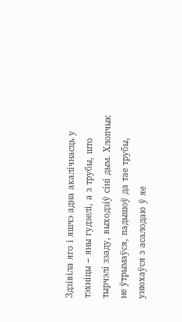Здзівіла яго і яшчэ адна акалічнасць у тэхніцы – яны гудзелі, а з трубы, што тырчэлі ззаду, выходзіў сіні дым. Хлопчык не ўтрымаўся, падышоў да тае трубы, унюхаўся з асалодаю ў яе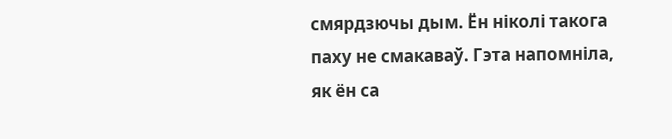смярдзючы дым. Ён ніколі такога паху не смакаваў. Гэта напомніла, як ён са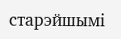старэйшымі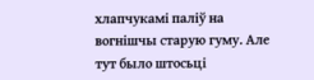хлапчукамі паліў на вогнішчы старую гуму. Але тут было штосьці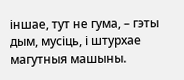іншае, тут не гума, – гэты дым, мусіць, і штурхае магутныя машыны.